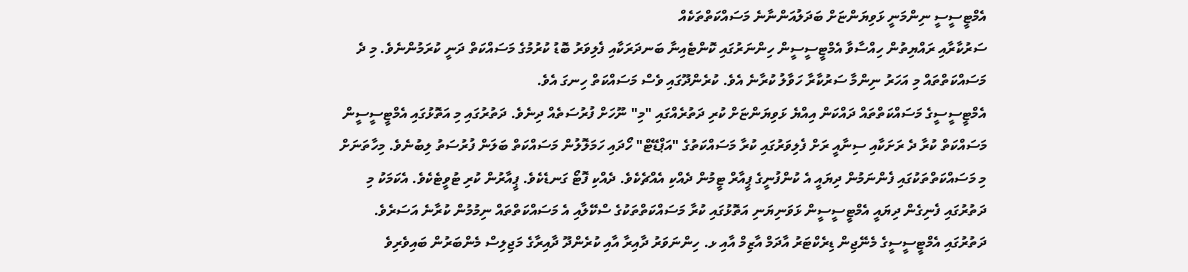އެމްޓީސީސީ ނިންމަނީ ޅަވިޔަންޏަށް ބަދަލުއަންނާނެ މަސައްކަތްތަކެއް
ސަރުކާރާއި ރައްޔިތުން ހިއްސާވާ އެމްޓީސީސީން ހިންނަރުގައި ކޮންޓެއިނާ ބަނދަރަކާއި ފެލިވަރު ބޮޑު ކުރުމުގެ މަސައްކަތް ދަނީ ކުރަމުންނެވެ. މި ދެ މަސައްކަތްތައް މި އަހަރު ނިންމާ ސަރުކާރާ ހަވާލު ކުރާނެ އެވެ. ކުރެންދޫގައި ވެސް މަސައްކަތް ހިނގަ އެވެ.
އެމްޓީސީސީގެ މަސައްކަތްތައް ދައްކަން އިއްޔެ ޅަވިޔަންޏަށް ކުރި ދަތުރެއްގައި "މި" ނޫހަށް ފުރުސަތެއް ދިނެވެ. ދަތުރުގައި މި އަތޮޅުގައި އެމްޓީސީސީން މަސައްކަތް ކުރާ ދެ ރަށަކާއި ސިނާއީ ރަށް ފެލިވަރުގައި ކުރާ މަސައްކަތުގެ "އަޕްޑޭޓް" ހޯދައި ހަމަލޮލުން މަސައްކަތް ބަލަން ފުރުސަތު ލިބުނެވެ. މިހާތަނަށް މި މަސައްކަތްތަކުގައި ފެންނަމުން ދިޔައީ އެ ކުންފުނީގެ ޕީއާރް ޓީމުން ދެއްކި އެއްޗެކެވެ. ދެއްކި ފޮޓޯ ގަނޑެކެވެ. ޕީއާރުން ކުރި ޓުވީޓެކެވެ. އެކަމަކު މި ދަތުރުގައި ފެނިގެން ދިޔައީ އެމްޓީސީސީން ޅަވަނިޔަނި އަތޮޅުގައި ކުރާ މަސައްކަތްތަކުގެ ސްކޭލާއި އެ މަސައްކަތްތައް ނިމުމުން ކުރާނެ އަސަރެވެ.
ދަތުރުގައި އެމްޓީސީސީގެ މެނޭޖިން ޑިރެކްޓަރު އާދަމް އާޒިމް އާއި ޅ. ހިންނަވަރު ދާއިރާ އާއި ކުރެންދޫ ދާއިރާގެ މަޖިލިސް މެންބަރުން ބައިވެރިވެ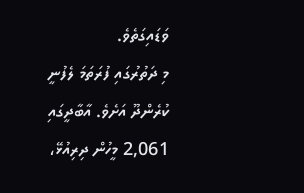ވަޑައިގަތެވެ.
މި ދަތުރުގައި ފުރަތަމަ ލެފުނީ ކުރެންދޫ އަށެވެ. އާބާދީގައި 2,061 މީހުން ދިރިއުޅޭ،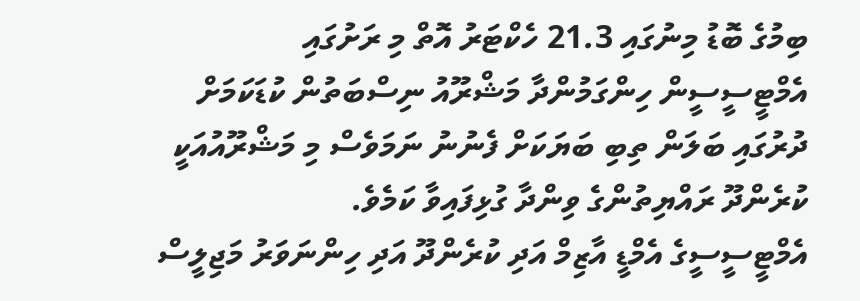ބިމުގެ ބޮޑު މިނުގައި 21.3 ހެކްޓަރު އޮތް މި ރަށުގައި އެމްޓީސީސީން ހިންގަމުންދާ މަޝްރޫއު ނިސްބަތުން ކުޑަކަމަށް ދުރުގައި ބަލަން ތިބި ބަޔަކަށް ފެނުނު ނަމަވެސް މި މަޝްރޫއުއަކީ ކުރެންދޫ ރައްޔިތުންގެ ވިންދާ ގުޅިފައިވާ ކަމެވެ.
އެމްޓީސީސީގެ އެމްޑީ އާޒިމް އަދި ކުރެންދޫ އަދި ހިންނަވަރު މަޖިލީސް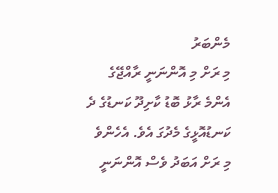މެންބަރު
މި ރަށް މި އޮންނަނީ ރާއްޖޭގެ އެންމެ ރާޅު ބޮޑު ކާށިދޫ ކަނޑުގެ ދެ ކަނޑުއޮޅީގެ މެދުގަ އެވެ. އެހެންވެ މި ރަށް އަބަދު ވެސް އޮންނަނީ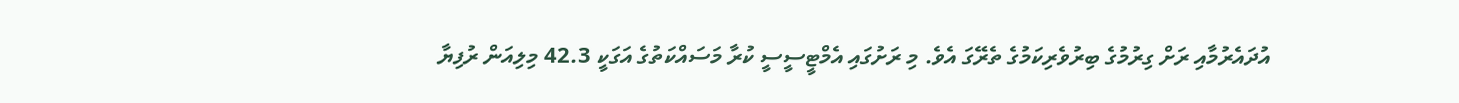އުދައެރުމާއި ރަށް ގިރުމުގެ ބިރުވެރިކަމުގެ ތެރޭގަ އެވެ. މި ރަށުގައި އެމްޓީސީސީ ކުރާ މަސައްކަތުގެ އަގަކީ 42.3 މިލިއަން ރުފިޔާ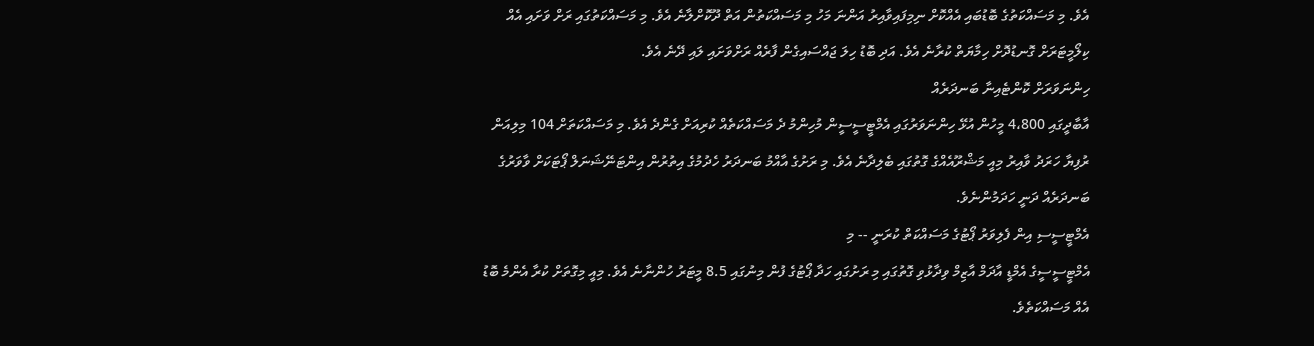އެވެ. މި މަސައްކަތުގެ ބޮޑުބައި އެއްކޮށް ނިމިފައިވާއިރު އަންނަ މަހު މި މަސައްކަތުން އަތް ދޫކޮށްލާނެ އެވެ. މި މަސައްކަތުގައި ރަށް ވަށައި އެއް ކިލޯމީޓަރަށް ގޮނޑުދޮށް ހިމާޔަތް ކުރާނެ އެވެ. އަދި ބޮޑު ހިލަ ޖައްސައިގެން ފާރެއް ރަށްވަށައި ލައި ދޭނެ އެވެ.
ހިންނަވަރަށް ކޮންޓެއިނާ ބަނދަރެއް
އާބާދީގައި 4،800 މީހުން އުޅޭ ހިންނަވަރުގައި އެމްޓީސީސީން މުހިންމު ދެ މަސައްކަތެއް ކުރިއަށް ގެންދެ އެވެ. މި މަސައްކަތަށް 104 މިލިއަން ރުފިޔާ ހަރަދު ވާއިރު މިއީ މަޝްރޫއެއްގެ ގޮތުގައި ބެލިދާނެ އެވެ. މި ރަށުގެ އާއްމު ބަނދަރު ހެދުމުގެ އިތުރުން އިންޓަނޭޝަނަލް ޕޯޓަކަށް ވާވަރުގެ ބަނދަރެއް ދަނީ ހަދަމުންނެވެ.
އެމްޓީސީސި އިން ފެލިވަރު ޕޯޓުގެ މަސައްކަތް ކުރަނީ -- މި
އެމްޓީސީސީގެ އެމްޑީ އާދަމް އާޒިމް ވިދާޅުވި ގޮތުގައި މި ރަށުގައި ހަދާ ޕޯޓުގެ ފުން މިނުގައި 8.5 މީޓަރު ހުންނާނެ އެވެ. މިއީ މިގޮތަށް ކުރާ އެންމެ ބޮޑު އެއް މަސައްކަތެވެ.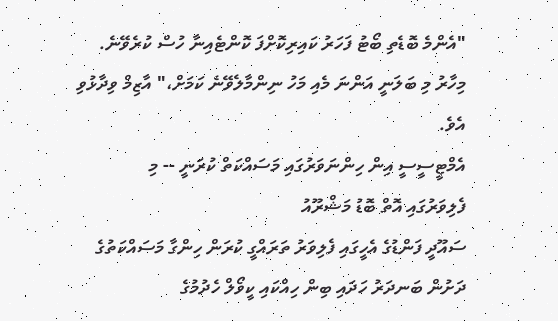"އެންމެ ބޮޑެތި ބޯޓު ފަހަރު ކައިރިކޮށްފަ ކޮންޓެއިނާ ހުސް ކުރެވޭނެ. މިހާރު މި ބަލަނީ އަންނަ މެއި މަހު ނިންމާލެވޭނެ ކަމަށް،" އާޒިމް ވިދާޅުވި އެވެ.
އެމްޓީސީސީ އިން ހިންނަވަރުގައި މަސައްކަތް ކުރަނީ -- މި
ފެލިވަރުގައި އޮތް ބޮޑު މަޝްރޫއު
ސައޫދީ ފަންޑުގެ އެހީގައި ފެލިވަރު ތަރައްގީ ކުރަން ހިންގާ މަސައްކަތުގެ ދަށުން ބަނދަރު ހަދައި ބިން ހިއްކައި ކީވޯލް ހެދުމުގެ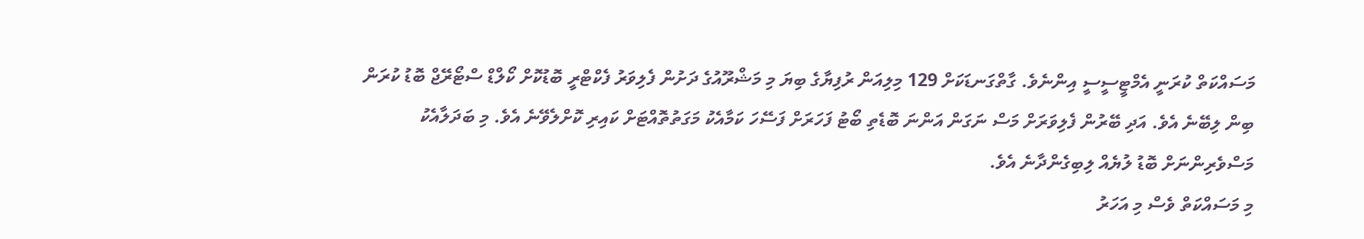މަސައްކަތް ކުރަނީ އެމްޓީސީސީ އިންނެވެ. ގާތްގަނޑަކަށް 129 މިލިއަން ރުފިޔާގެ ބިޔަ މި މަޝްރޫއުގެ ދަށުން ފެލިވަރު ފެކްޓްރީ ބޮޑުކޮށް ކޯލްޑް ސްޓޯރޭޖް ބޮޑު ކުރަން ބިން ލިބޭނެ އެވެ. އަދި ބޭރުން ފެލިވަރަށް މަސް ނަގަން އަންނަ ބޮޑެތި ބޯޓު ފަހަރަށް ފަސޭހަ ކަމާއެކު މަގަތުތޮއްޓަށް ކައިރި ކޮށްލެވޭނެ އެވެ. މި ބަދަލާއެކު މަސްވެރިންނަށް ބޮޑު ލުޔެއް ލިބިގެންދާނެ އެވެ.
މި މަސައްކަތް ވެސް މި އަހަރު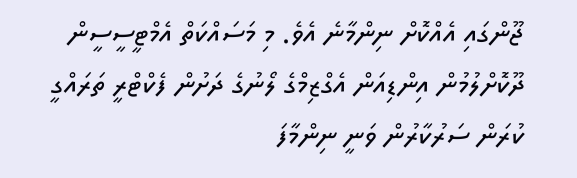ޖޫންގައި އެއްކޮށް ނިންމާނެ އެވެ. މި މަސައްކަތް އެމްޓީސީސީން ދޫކޮށްލުމުން އިންޑިއަން އެގްޒިމްގެ ލޯނުގެ ދަށުން ފެކްޓްރީ ތަރައްގީ ކުރަން ސަރުކާރުން ވަނީ ނިންމާފަ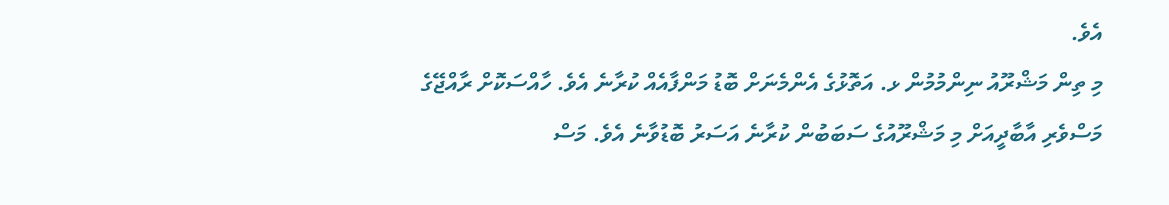އެވެ.
މި ތިން މަޝްރޫއު ނިންމުމުން ޅ. އަތޮޅުގެ އެންމެނަށް ބޮޑު މަންފާއެއް ކުރާނެ އެވެ. ހާއްސަކޮށް ރާއްޖޭގެ މަސްވެރި އާބާދީއަށް މި މަޝްރޫއުގެ ސަބަބުން ކުރާނެ އަސަރު ބޮޑުވާނެ އެވެ. މަސް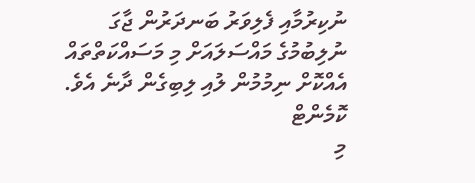ނުކިރުމާއި ފެލިވަރު ބަނދަރުން ޖާގަ ނުލިބުމުގެ މައްސަލައަށް މި މަސައްކަތްތައް އެއްކޮށް ނިމުމުން ލުއި ލިބިގެން ދާނެ އެވެ.
ކޮމެންޓް
މި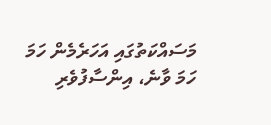މަސައްކަތުގައި އަހަރެމެން ހަމަ ހަމަ ވާނެ، އިންސާފުވެރި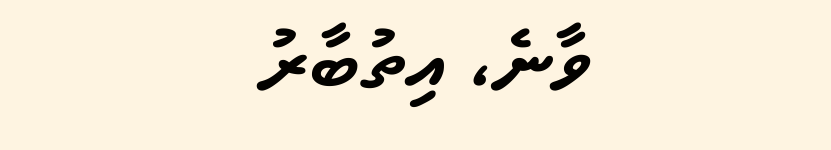ވާނެ، އިތުބާރު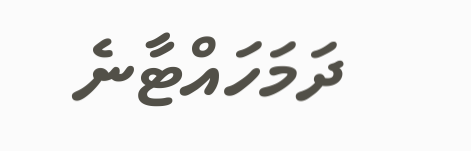ދަމަހައްޓާނެ